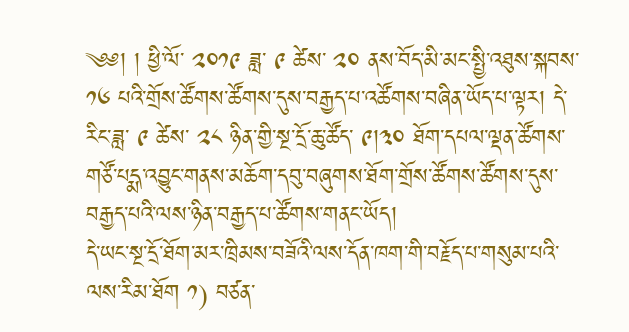༄༅། ། ཕྱི་ལོ་ ༢༠༡༩ ཟླ་ ༩ ཚེས་ ༢༠ ནས་བོད་མི་མང་སྤྱི་འཐུས་སྐབས་ ༡༦ པའི་གྲོས་ཚོགས་ཚོགས་དུས་བརྒྱད་པ་འཚོགས་བཞིན་ཡོད་པ་ལྟར། དེ་རིང་ཟླ་ ༩ ཚེས་ ༢༨ ཉིན་གྱི་སྔ་དྲོ་ཆུ་ཚོད་ ༩།༣༠ ཐོག་དཔལ་ལྡན་ཚོགས་གཙོ་པདྨ་འབྱུང་གནས་མཆོག་དབུ་བཞུགས་ཐོག་གྲོས་ཚོགས་ཚོགས་དུས་བརྒྱད་པའི་ལས་ཉིན་བརྒྱད་པ་ཚོགས་གནང་ཡོད།
དེ་ཡང་སྔ་དྲོ་ཐོག་མར་ཁྲིམས་བཟོའི་ལས་དོན་ཁག་གི་བརྗོད་པ་གསུམ་པའི་ལས་རིམ་ཐོག ༡) བཙན་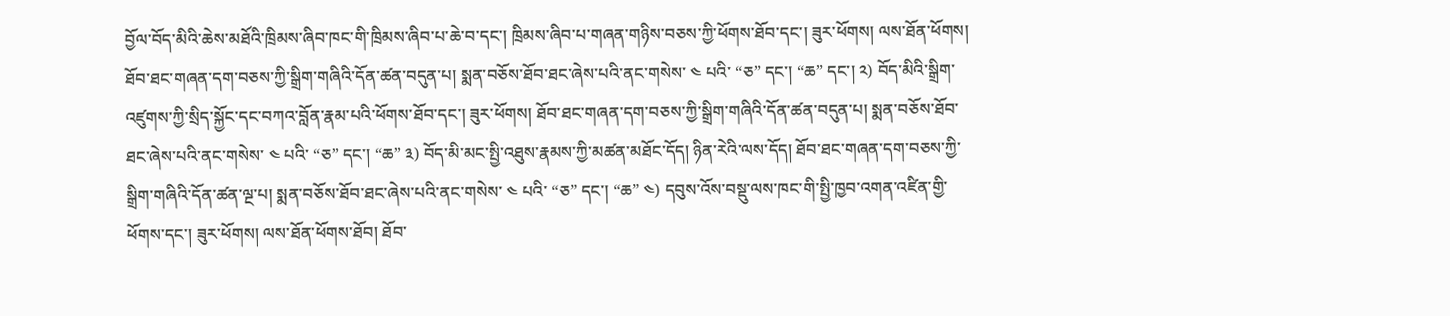བྱོལ་བོད་མིའི་ཆེས་མཐོའི་ཁྲིམས་ཞིབ་ཁང་གི་ཁྲིམས་ཞིབ་པ་ཆེ་བ་དང་། ཁྲིམས་ཞིབ་པ་གཞན་གཉིས་བཅས་ཀྱི་ཕོགས་ཐོབ་དང་། ཟུར་ཕོགས། ལས་ཐོན་ཕོགས། ཐོབ་ཐང་གཞན་དག་བཅས་ཀྱི་སྒྲིག་གཞིའི་དོན་ཚན་བདུན་པ། སྨན་བཅོས་ཐོབ་ཐང་ཞེས་པའི་ནང་གསེས་ ༤ པའི་ “ཅ” དང་། “ཆ” དང་། ༢) བོད་མིའི་སྒྲིག་འཛུགས་ཀྱི་སྲིད་སྐྱོང་དང་བཀའ་བློན་རྣམ་པའི་ཕོགས་ཐོབ་དང་། ཟུར་ཕོགས། ཐོབ་ཐང་གཞན་དག་བཅས་ཀྱི་སྒྲིག་གཞིའི་དོན་ཚན་བདུན་པ། སྨན་བཅོས་ཐོབ་ཐང་ཞེས་པའི་ནང་གསེས་ ༤ པའི་ “ཅ” དང་། “ཆ” ༣) བོད་མི་མང་སྤྱི་འཐུས་རྣམས་ཀྱི་མཚན་མཐོང་དོད། ཉིན་རེའི་ལས་དོད། ཐོབ་ཐང་གཞན་དག་བཅས་ཀྱི་སྒྲིག་གཞིའི་དོན་ཚན་ལྔ་པ། སྨན་བཅོས་ཐོབ་ཐང་ཞེས་པའི་ནང་གསེས་ ༤ པའི་ “ཅ” དང་། “ཆ” ༤) དབུས་འོས་བསྡུ་ལས་ཁང་གི་སྤྱི་ཁྱབ་འགན་འཛིན་གྱི་ཕོགས་དང་། ཟུར་ཕོགས། ལས་ཐོན་ཕོགས་ཐོབ། ཐོབ་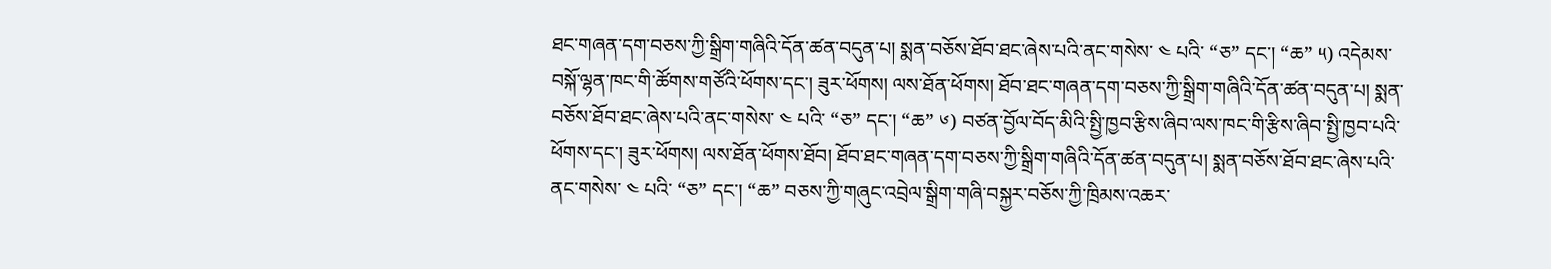ཐང་གཞན་དག་བཅས་ཀྱི་སྒྲིག་གཞིའི་དོན་ཚན་བདུན་པ། སྨན་བཅོས་ཐོབ་ཐང་ཞེས་པའི་ནང་གསེས་ ༤ པའི་ “ཅ” དང་། “ཆ” ༥) འདེམས་བསྐོ་ལྷན་ཁང་གི་ཚོགས་གཙོའི་ཕོགས་དང་། ཟུར་ཕོགས། ལས་ཐོན་ཕོགས། ཐོབ་ཐང་གཞན་དག་བཅས་ཀྱི་སྒྲིག་གཞིའི་དོན་ཚན་བདུན་པ། སྨན་བཅོས་ཐོབ་ཐང་ཞེས་པའི་ནང་གསེས་ ༤ པའི་ “ཅ” དང་། “ཆ” ༦) བཙན་བྱོལ་བོད་མིའི་སྤྱི་ཁྱབ་རྩིས་ཞིབ་ལས་ཁང་གི་རྩིས་ཞིབ་སྤྱི་ཁྱབ་པའི་ཕོགས་དང་། ཟུར་ཕོགས། ལས་ཐོན་ཕོགས་ཐོབ། ཐོབ་ཐང་གཞན་དག་བཅས་ཀྱི་སྒྲིག་གཞིའི་དོན་ཚན་བདུན་པ། སྨན་བཅོས་ཐོབ་ཐང་ཞེས་པའི་ནང་གསེས་ ༤ པའི་ “ཅ” དང་། “ཆ” བཅས་ཀྱི་གཞུང་འབྲེལ་སྒྲིག་གཞི་བསྐྱར་བཅོས་ཀྱི་ཁྲིམས་འཆར་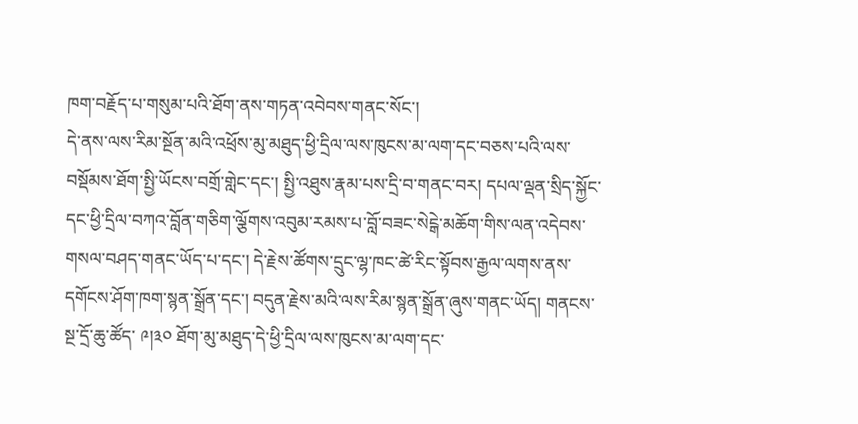ཁག་བརྗོད་པ་གསུམ་པའི་ཐོག་ནས་གཏན་འབེབས་གནང་སོང་།
དེ་ནས་ལས་རིམ་སྔོན་མའི་འཕྲོས་མུ་མཐུད་ཕྱི་དྲིལ་ལས་ཁུངས་མ་ལག་དང་བཅས་པའི་ལས་བསྡོམས་ཐོག་སྤྱི་ཡོངས་བགྲོ་གླེང་དང་། སྤྱི་འཐུས་རྣམ་པས་དྲི་བ་གནང་བར། དཔལ་ལྡན་སྲིད་སྐྱོང་དང་ཕྱི་དྲིལ་བཀའ་བློན་གཅིག་ལྕོགས་འབུམ་རམས་པ་བློ་བཟང་སེངྒེ་མཆོག་གིས་ལན་འདེབས་གསལ་བཤད་གནང་ཡོད་པ་དང་། དེ་རྗེས་ཚོགས་དྲུང་ལྷ་ཁང་ཚེ་རིང་སྟོབས་རྒྱལ་ལགས་ནས་དགོངས་ཤོག་ཁག་སྙན་སྒྲོན་དང་། བདུན་རྗེས་མའི་ལས་རིམ་སྙན་སྒྲོན་ཞུས་གནང་ཡོད། གནངས་སྔ་དྲོ་ཆུ་ཚོད་ ༩།༣༠ ཐོག་མུ་མཐུད་དེ་ཕྱི་དྲིལ་ལས་ཁུངས་མ་ལག་དང་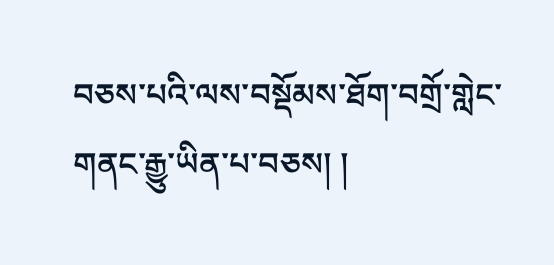བཅས་པའི་ལས་བསྡོམས་ཐོག་བགྲོ་གླེང་གནང་རྒྱུ་ཡིན་པ་བཅས། །